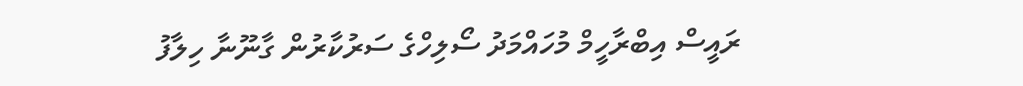ރައީސް އިބްރާހީމް މުހައްމަދު ސޯލިހްގެ ސަރުކާރުން ގާނޫނާ ހިލާފު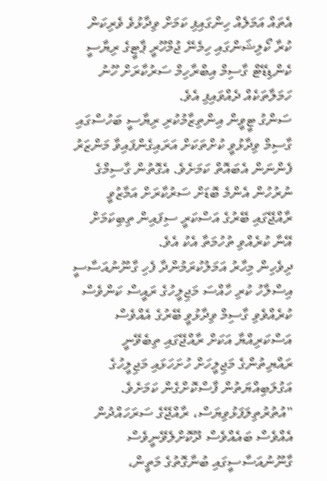އެތައް އަމަލެއް ހިންގައިފި ކަމަށް ވިދާޅުވެ ވެރިކަން ކުރާ ކޯލިޝަންގައި ހިމެނޭ ޖުމްހޫރީ ޕާޓީގެ ރިޔާސީ ކެންޑިޑޭޓް ގާސިމް އިބްރާހިމް ސަރުކާރަށް ހޫނު ހަމަލާތަކެއް ދެއްވައިފި އެވެ.
ސަންގު ޓީވީން އިންތިޒާމުކުރި ރިޔާސީ ބަހުސްގައި ގާސިމް ވިދާޅުވީ ކުށްތަކަށް އަރައިގެންފައިވާ މަންޒަރު ފެންނަން އެބައޮތް ކަމަށެވެ. އެގޮތުން ގާސިމްގެ ނުރުހުން އެންމެ ބޮޑަށް ސަރުކާރަށް އަމާޒުވީ ރާއްޖޭގައި ބޭރުގެ އަސްކަރީ ސިފައިން ތިބިކަމަށް އޭނާ ކުރެއްވި ތުހުމަތާ އެކު އެވެ.
ދިވެހިން މިހާރު އަމަލުކުރަމުންދާ ފެހި ގާނޫނުއަސާސީ އިސްލާހު ކުރި ހާއްސަ މަޖިލީހުގެ ރައީސް ކަންވެސް ކުރެއްވެވި ގާސިމް ވިދާޅުވީ ބޭރުގެ އެއްވެސް އަސްކަރިއްޔާ އަކަށް ރާއްޖޭގައި ތިބެވޭނީ ރައްޔިތުންގެ މަޖިލީހަށް ހުށަހަޅައި މަޖިލީހުގެ އަގުލަބިއްޔަތުން ފާސްކޮށްގެން ކަމަށެވެ.
"އުތުރުތިލަފަޅުވިޔަސް، ރާއްޖޭގެ ސަރަހައްދުން އެއްވެސް ބައެއްވެސް ދޫކޮށްލެވޭނީވެސް ގާނޫނުއަސާސީގައި ބުނާގޮތުގެ މަތީން،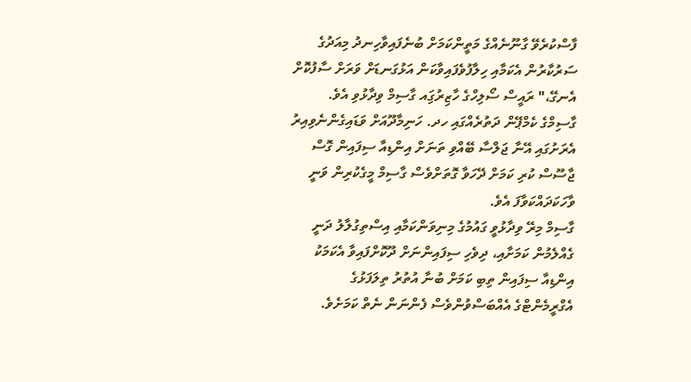ފާސްކުރެވޭ ގާނޫނެއްގެ މަތީންކަމަށް ބުނެފައިވާހިނދު މިއަދުގެ ސަރުކާރުން އެކަމާއި ހިލާފުވެފައިވާކަން އަޅުގަނޑަށް ވަރަށް ސާފުކޮށް އެނގޭ،" ރައީސް ސޯލިހްގެ ހާޒިރުގަިއ ގާސިމް ވިދާޅުވި އެވެ.
ގާސިމްގެ ކެމްޕޭން ދަތުރެއްގައި ހދ. ހަނިމާދޫއަށް ވަޑައިގެންނެވިއިރު އެރަށުގައި އޭނާ ޖަލްސާ ބޭއްވި ތަނަށް އިންޑިއާ ސިފައިން ގޮސް ޖާސޫސް ކުރި ކަމަށް ދޭހަވާ ގޮތަށްވެސް ގާސިމް މީގެކުރިން ވަނީ ވާހަކަދައްކަވާފަ އެވެ.
ގާސިމް މިރޭ ވިދާޅުވީ ގައުމުގެ މިނިވަންކަމާއި އިސްތިގުލާލު ދަނީ ގެއްލެމުން ކަމަށާއި، ދިވެހި ސިފައިންނަށް ދޫކޮށްފައިވާ އެކަމަކު އިންޑިއާ ސިފައިން ތިބި ކަމަށް ބުނާ އުތުރު ތިލަފަޅުގެ އެގްރީމެންޓްގެ އެއްބަސްވުންވެސް ފެންނަން ނެތް ކަމަށެވެ.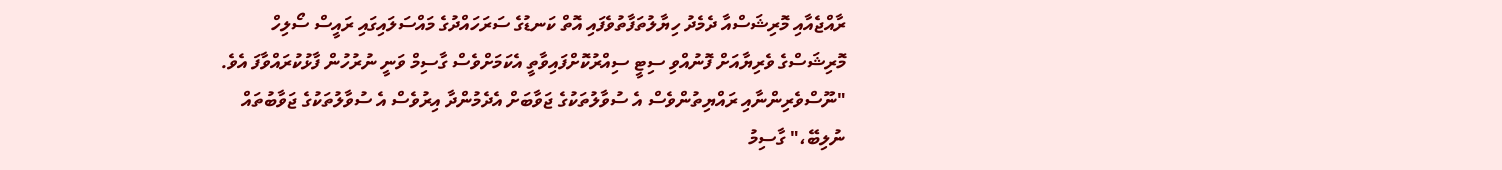ރާއްޖެއާއި މޮރިޝަސްއާ ދެމެދު ހިޔާލުތަފާތުވެފައި އޮތް ކަނޑުގެ ސަރަހައްދުގެ މައްސަލައިގައި ރައީސް ސޯލިހް މޮރިޝަސްގެ ވެރިޔާއަށް ފޮނުއްވި ސިޓީ ސިއްރުކޮށްފައިވާތީ އެކަމަށްވެސް ގާސިމް ވަނީ ނުރުހުން ފާޅުކުރައްވާފަ އެވެ.
"ނޫސްވެރިންނާއި ރައްޔިތުންވެސް އެ ސުވާލުތަކުގެ ޖަވާބަށް އެދެމުންދާ އިރުވެސް އެ ސުވާލުތަކުގެ ޖަވާބުތައް ނުލިބޭ،" ގާސިމު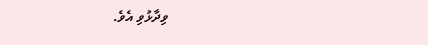ވިދާޅުވި އެވެ.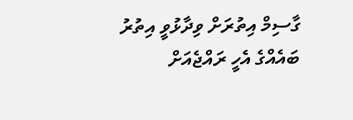ގާސިމް އިތުރަށް ވިދާޅުވީ އިތުރު ބައެއްގެ އެހީ ރައްޖެއަށް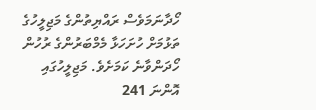ހޯދާނަމަވެސް ރައްޔިތުންގެ މަޖިލީހުގެ ތަޅުމަށް ހުށަހަޅާ މެމްބަރުންގެ ރުހުން ހޯދަންވާނެ ކަމަށެވެ. މަޖިލީހުގައި އޮންނަ 241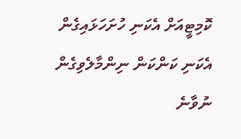ކޮމިޓީއަށް އެކަނި ހުށަހަޅައިގެން އެކަނި ކަންކަން ނިންމާލެވިގެން ނުވާނެ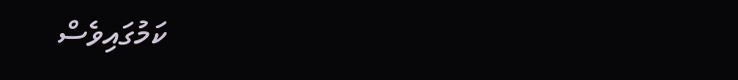ކަމުގައިވެސް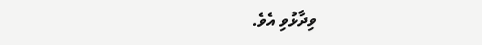ވިދާޅުވި އެވެ.